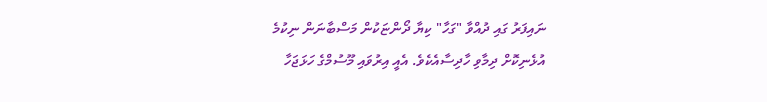ނައިފަރު ގައި ދުއްވާ "ގަހާ" ކިޔާ ދޯންޏަކުން މަސްބާނަން ނިކުމެ އުޅެނިކޮށް ދިމާވި ހާދިސާއެކެވެ. އެއީ އިރުވައި މޫސުމްގެ ހަޅަޖަހާ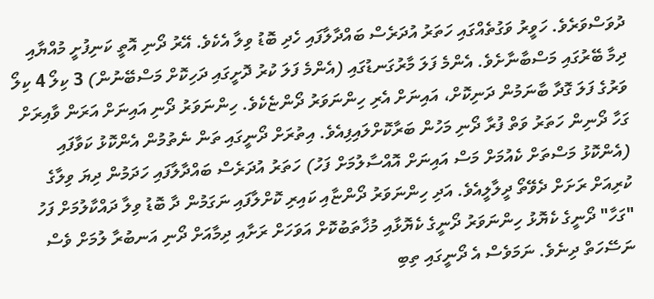ދުވަސްވަރެވެ. ހަވީރު ވަގުތެއްގައި ހަތަރު އުދަރެސް ބައްދާލާފައި ހެދި ބޮޑު ވިލާ އެކެވެ. އޭރު ދޯނި އޮތީ ކަނިފުށީ މުއްޔާއި ދިމާ ބޭރުގައި މަސްބާނާށެވެ. އެންމެ ފަލަ މާރުގަނޑުގައި (އެންމެ ފަލަ ކުރު ދޮށީގައި ދަހިކޮށް މަސްބޭނުން) 3 ކިލޯ 4 ކިލޯ ވަރުގެ ފަލަ ގޮދާ ބާނަމުން ދަނިކޮށް، އައިނަށް އެރި ހިންނަވަރު ދޯންޏެކެވެ. ހިންނަވަރު ދޯނި އައިނަށް އަރަން ވާއިރަށް ގަހާ ދޯނިން ހަތަރު ވަތް ފުރާ ދޯނި މަހުން ބަރާކޮށްލައިފިއެވެ. އިތުރަށް ދޯނީގައި ތަން ނެތުމުން އެންކޮޅު ކަވާފައި (އެންކޮޅު މަސްތަށް ކެއުމަށް މަސް އައިނަށް އޮއްސާލުމަށް ފަހު) ހަތަރު އުދަރެސް ބައްދާލާފައި ހަދަމުން ދިޔަ ވިލާގެ ކުރިއަށް ރަށަށް ދެވޭތޯ ދީލާލީއެވެ. އަދި ހިންނަވަރު ދޯންޏާއި ކައިރި ކޮށްލާފައި ނަގަމުން ދާ ބޮޑު ވިލާ ދައްކާލުމަށް ފަހު "ގަހާ" ދޯނީގެ ކެޔޮޅު ހިންނަވަރު ދޯނީގެ ކެޔޮޅާއި މުޚާތަބުކޮށް އަވަހަށް ރަށާއި ދިމާއަށް ދޯނި އަނބުރާ ލުމަށް ވެސް ނަސޭހަތް ދިނެވެ. ނަމަވެސް އެ ދޯނީގައި ތިބި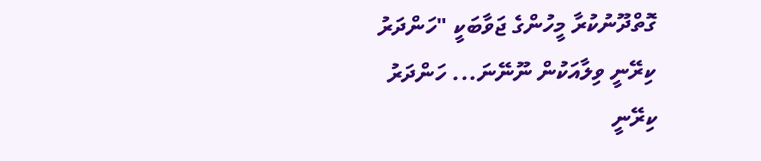ގޮތްދޫނުކުރާ މީހުންގެ ޖަވާބަކީ "ހަންދަރު ކިރޭނީ ވިލާއަކުން ނޫނޭނަ... ހަންދަރު ކިރޭނީ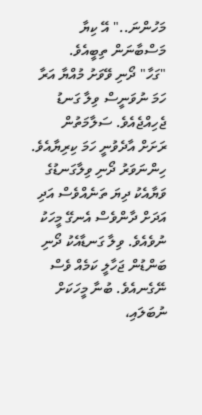މަހުންނަ.." އޭ ކިޔާ މަސްބާނަން ތިބީއެވެ.
"ގަހާ" ދޯނި ވޭވަށު މުއްޔާ އަރާ ހަމަ ނުވަނީސް ވިލާ ގަނޑު ޖެހިއްޖެއެވެ. ސަލާމަތުން ރަށަށް އާދެވުނީ ހަމަ ކިރިޔާއެވެ. ހިންނަވަރު ދޯނި ވިލާގަނޑުގެ ވަޔާއެކު ދިޔަ ތަނެއްވެސް އަދި އަދަށް ދާންވެސް އެނގޭ މީހަކު ނުވެއެވެ. ވިލާ ގަނޑާއެކު ދޯނި ބަންޑުން ޖަހާލީ ކަމެއް ވެސް ނޭގެނއެވެ. ބުނާ މީހަކަށް ނުބަލައި،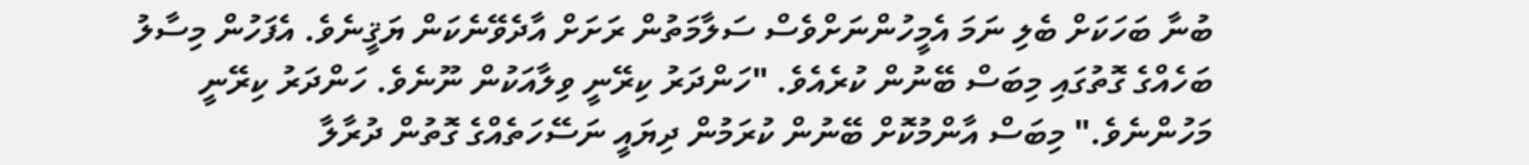ބުނާ ބަހަކަށް ބެލި ނަމަ އެމީހުންނަށްވެސް ސަލާމަތުން ރަށަށް އާދެވޭނެކަން ޔަޤީނެވެ. އެފަހުން މިސާލު ބަހެއްގެ ގޮތުގައި މިބަސް ބޭނުން ކުރެއެވެ. "ހަންދަރު ކިރޭނީ ވިލާއަކުން ނޫނެވެ. ހަންދަރު ކިރޭނީ މަހުންނެވެ." މިބަސް އާންމުކޮށް ބޭނުން ކުރަމުން ދިޔައީ ނަސޭހަތެއްގެ ގޮތުން ދުރާލާ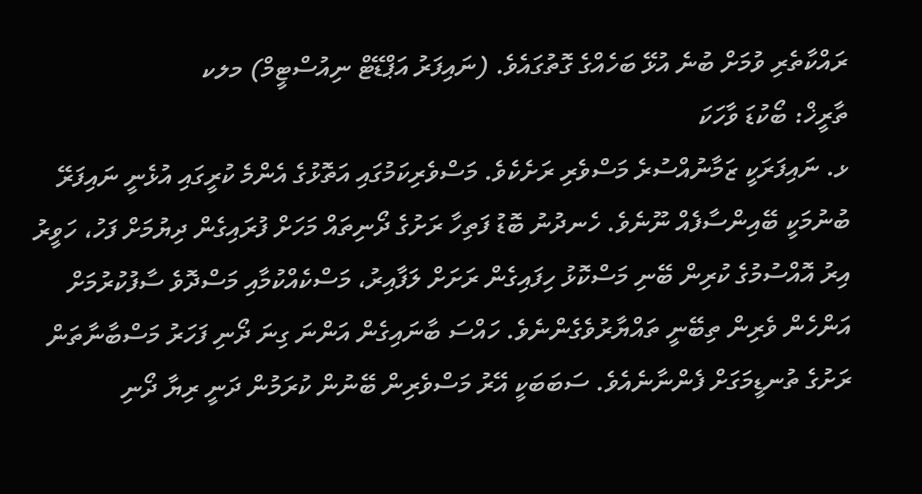ރައްކާތެރި ވުމަށް ބުނެ އުޅޭ ބަހެއްގެ ގޮތުގައެވެ. (ނައިފަރު އަޕްޑޭޓް ނިއުސްޓީމް) މލކ
ތާރީޚް: ބޯކުޑަ ވާހަކަ
ޅ. ނައިފަރަކީ ޒަމާނުއްސުރެ މަސްވެރި ރަށެކެވެ. މަސްވެރިކަމުގައި އަތޮޅުގެ އެންމެ ކުރީގައި އުޅެނީ ނައިފަރޭ ބުނުމަކީ ބޭއިންސާފެއް ނޫނެވެ. ހެނދުނު ބޮޑު ފަތިހާ ރަށުގެ ދޯނިތައް މަހަށް ފުރައިގެން ދިޔުމަށް ފަހު، ހަވީރު އިރު އޮއްސުމުގެ ކުރިން ބޭނި މަސްކޮޅު ހިފައިގެން ރަށަށް ލަފާއިރު، މަސްކެއްކުމާއި މަސްދޮވެ ސާފުކުރުމަށް އަންހެން ވެރިން ތިބޭނީ ތައްޔާރުވެގެންނެވެ. ހައްސަ ބާނައިގެން އަންނަ ގިނަ ދޯނި ފަހަރު މަސްބާނާތަން ރަށުގެ ތުނޑީމަގަށް ފެންނާނެއެވެ. ސަބަބަކީ އޭރު މަސްވެރިން ބޭނުން ކުރަމުން ދަނީ ރިޔާ ދޯނި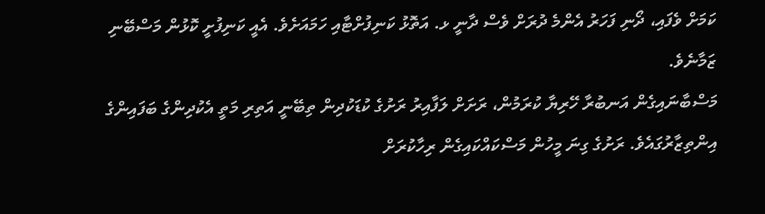ކަމަށް ވެފައި، ދޯނި ފަހަރު އެންމެ ދުރަށް ވެސް ދާނީ ޅ. އަތޮޅު ކަނިފުށްޓާއި ހަމައަށެވެ. އެއީ ކަނިފުށީ ކޮޅުން މަސްބޭނި ޒަމާނެވެ.
މަސްބާނައިގެން އަނބުރާ ހޭރިޔާ ކުރަމުން، ރަށަށް ލަފާއިރު ރަށުގެ ކުޑަކުދިން ތިބޭނީ އަތިރި މަތީ އެކުދިންގެ ބަފައިންގެ އިންތިޒާރުގައެވެ. ރަށުގެ ގިނަ މީހުން މަސްކައްކައިގެން ރިހާކުރަށް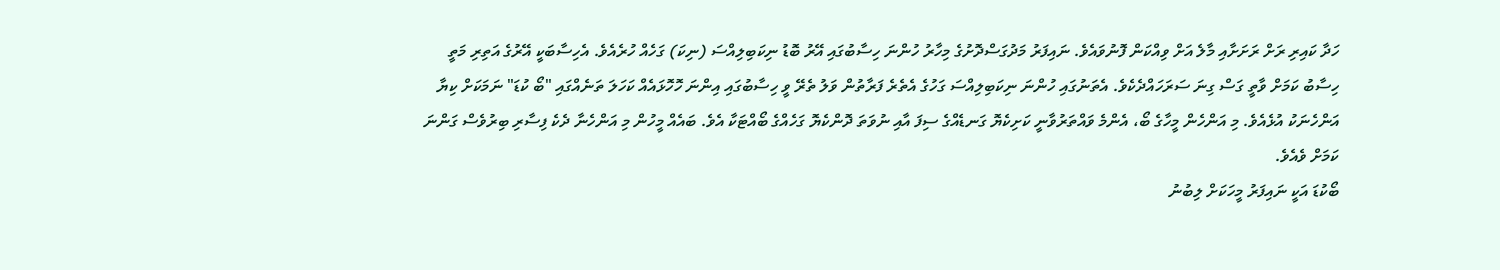ހަދާ ކައިރި ރަށް ރަށަށާއި މާލެ އަށް ވިއްކަން ފޮނުވައެވެ. ނައިފަރު މަދުގަސްދޮށުގެ މިހާރު ހުންނަ ހިސާބުގައި އޭރު ބޮޑު ނިކަބިލިއްސަ (ނިކަ) ގަހެއް ހުރެއެވެ. އެހިސާބަކީ އޭރުގެ އަތިރި މަތީ ހިސާބު ކަމަށް ވާތީ ގަސް ގިނަ ސަރަހައްދެކެވެ. އެތަނުގައި ހުންނަ ނިކަބިލިއްސަ ގަހުގެ އެތެރެ ފަރާތުން ވަލު ތެރޭ ވީ ހިސާބުގައި އިންނަ ހޮހޮޅައެއް ކަހަލަ ތަނެއްގައި "ބޯ ކުޑަ" ނަމަކަށް ކިޔާ އަންހެނަކު އުޅެއެވެ. މި އަންހެން މީހާގެ ބޯ، އެންމެ ވައްތަރުވާނީ ކަށިކެޔޮ ގަނޑެއްގެ ސިފަ އާއި ނުވަތަ ދޮންކެޔޮ ގަހެއްގެ ބޯއްޓަކާ އެވެ. ބައެއް މީހުން މި އަންހެނާ ދެކެ ފިސާރި ބިރުވެސް ގަންނަ ކަމަށް ވެއެވެ.
ބޯކުޑަ އަކީ ނައިފަރު މީހަކަށް ލިބުނު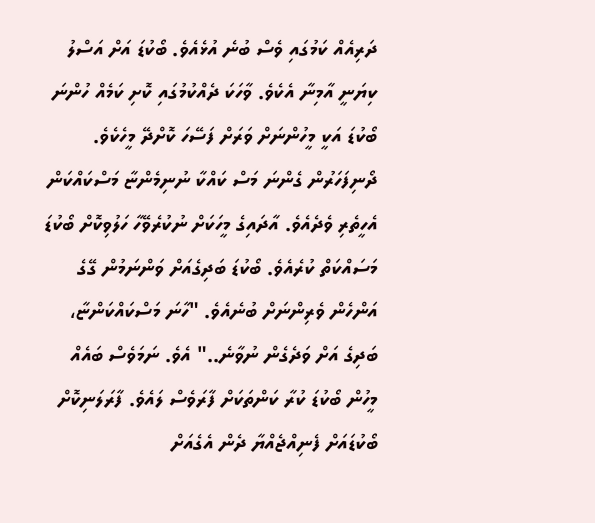ދަރިއެއް ކަމުގައި ވެސް ބުނެ އުޅެއެވެ. ބޯކުޑަ އަށް އަސްލު ކިޔަނީ އާމިނާ އެކެވެ. ވާހަކަ ދެއްކުމުގައި ކޮށި ކަމެއް ހުންނަ ބޯކުޑަ އަކީ މީހުންނަށް ވަރަށް ފަސޭހަ ކޮށްދޭ މީހެކެވެ. ދޯނިފަހަރުން ގެންނަ މަސް ކައްކާ ނުނިމެންޏާ މަސްކައްކަން އެހީތެރި ވެދެއެވެ. އާދައިގެ މީހަކަށް ނުކުރެވޭހާ ހަލުވިކޮށް ބޯކުޑަ މަސައްކަތް ކުރެއެވެ. ބޯކުޑަ ބަދިގެއަށް ވަންނަމުން ގޭގެ އަންހެން ވެރިންނަށް ބުނެއެވެ. "ހާނަ މަސްކައްކަންޏާ، ބަދިގެ އަށް ވަދެގެން ނުވާނެ.." އެވެ. ނަމަވެސް ބައެއް މީހުން ބޯކުޑަ ކުރާ ކަންތަކަށް ފާރަވެސް ލައެވެ. ފާރަލަނިކޮށް ބޯކުޑައަށް ފެނިއްޖެއްޔާ ދެން އެގެއަށް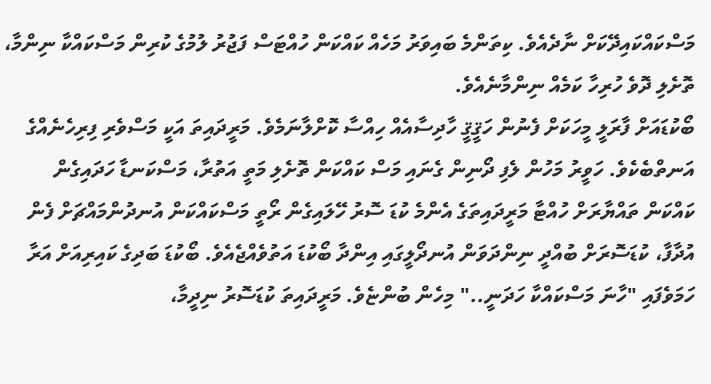މަސްކައްކައިދޭކަށް ނާދެއެވެ. ކިތަންމެ ބައިވަރު މަހެއް ކައްކަން ހުއްޓަސް ފަޖުރު ލުމުގެ ކުރިން މަސްކައްކާ ނިންމާ، ތޮށެލި ދޮވެ ހުރިހާ ކަމެއް ނިންމާނެއެވެ.
ބޯކުޑައަށް ފާރަލީ މީހަކަށް ފެނުން ހަޤީޤީ ހާދިސާއެއް ހިއްސާ ކޮށްލާނަމެވެ. މަރީދައިތަ އަކީ މަސްވެރި ފިރިހެނެއްގެ އަނތްބެކެވެ. ހަވީރު މަހުން ލެފި ދޯނިން ގެނައި މަސް ކައްކަން ތޮށެލި މަތީ އަތުރާ، މަސްކަނޑާ ހަދައިގެން ކައްކަން ތައްޔާރަށް ހުއްޓާ މަރީދައިތަގެ އެންމެ ކުޑަ ސޮރު ހޭލައިގެން ރޯތީ މަސްކައްކަން އުނދުންމައްޗަށް ފެން އުދާފާ، ކުޑަސޮރަށް ބުއްދީ ނިންދަވަން އުނދޯލީގައި އިންދާ ބޯކުޑަ އަތުވެއްޖެއެވެ. ބޯކުޑަ ބަދިގެ ކައިރިއަށް އަރާ ހަމަވެފައި "ހާނަ މަސްކައްކާ ހަދަނީ.." މިހެން ބުންޏެވެ. މަރީދައިތަ ކުޑަސޮރު ނިދީމާ،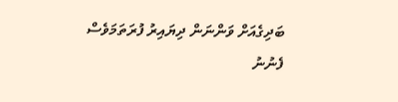ބަދިގެއަށް ވަންނަން ދިޔައިރު ފުރަތަމަވެސް ފެނުނު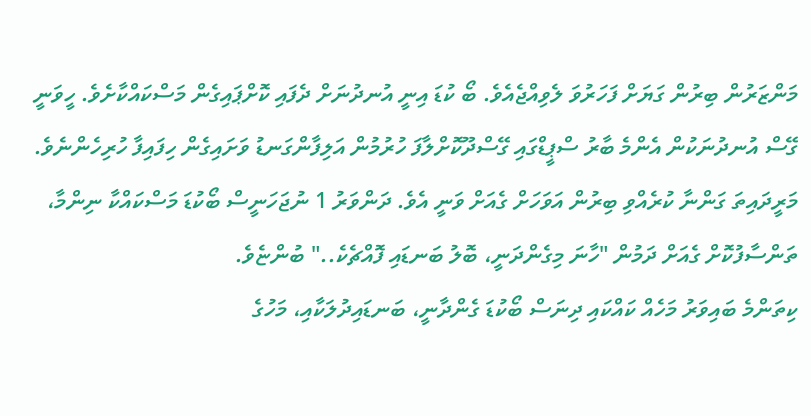މަންޒަރުން ބިރުން ގަޔަށް ފަހަރުވަ ލެވިއްޖެއެވެ. ބޯ ކުޑަ އިނީ އުނދުނަށް ދެފައި ކޮށްޕައިގެން މަސްކައްކާށެވެ. ހީވަނީ ގޭސް އުނދުނަކުން އެންމެ ބާރު ސްޕީޑްގައި ގޭސްދޫކޮށްލާފަ ހުރުމުން އަލިފާންގަނޑު ވަށައިގެން ހިފައިފާ ހުރިހެންނެވެ. މަރީދައިތަ ގަންނާ ކުރެއްވި ބިރުން އަވަހަށް ގެއަށް ވަނީ އެވެ. ދަންވަރު 1 ނުޖަހަނީސް ބޯކުޑަ މަސްކައްކާ ނިންމާ، ތަންސާފުކޮށް ގެއަށް ދަމުން "ހާނަ މިގެންދަނީ، ބޮލު ބަނޑައި ފޮއްޗެކެ.." ބުންޏެވެ.
ކިތަންމެ ބައިވަރު މަހެއް ކައްކައި ދިނަސް ބޯކުޑަ ގެންދާނީ، ބަނޑައިދުލަކާއި، މަހުގެ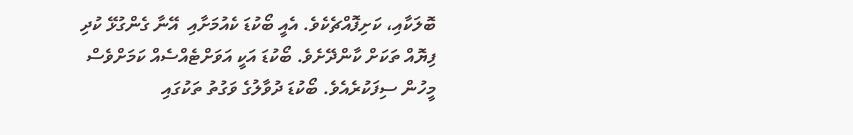ބޮލަކާއި، ކަށިފޮއްޗެކެވެ. އެއީ ބޯކުޑަ ކެއުމަށާއި  އޭނާ ގެންގުޅޭ ކުދި ފިޔޮއް ތަކަށް ކާންދޭށެވެ. ބޯކުޑަ އަކީ އަވަށްޓެއްސެއް ކަމަށްވެސް މީހުން ސިފަކުރެއެވެ. ބޯކުޑަ ދުވާލުގެ ވަގުތު ތަކުގައި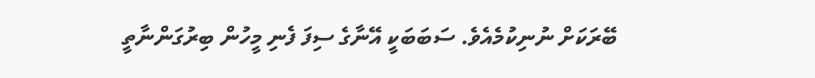ބޭރަކަށް ނުނިކުމެއެވެ. ސަބަބަކީ އޭނާގެ ސިފަ ފެނި މީހުން ބިރުގަންނާތީ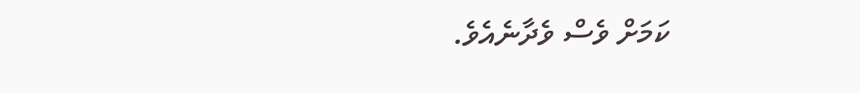ކަމަށް ވެސް ވެދާނެއެވެ.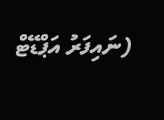(ނައިފަރު އަޕްޑޭޓް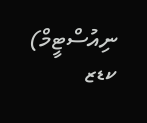ނިއުސްޓީމް) ކޑޒ